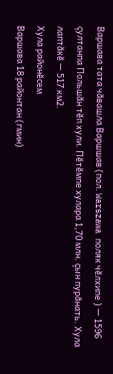Варшава тата чӑвашла Варшшав (пол. Warszawa поляк чĕлхипе ) — 1596 çултанпа Польшăн тĕп хули. Пĕтĕмпе хулара 1,70 млн. çын пурăнать. Хула лаптăкĕ — 517 км2.
Хула районĕсем
Варшава 18 районтан (гмин)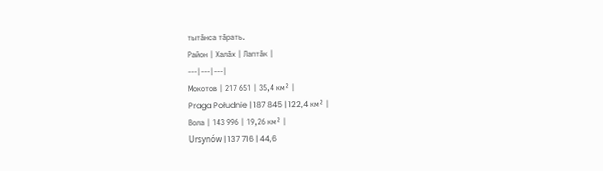тытăнса тăрать.
Район | Халăх | Лаптăк |
---|---|---|
Мокотов | 217 651 | 35,4 км² |
Praga Południe | 187 845 | 122,4 км² |
Вола | 143 996 | 19,26 км² |
Ursynów | 137 716 | 44,6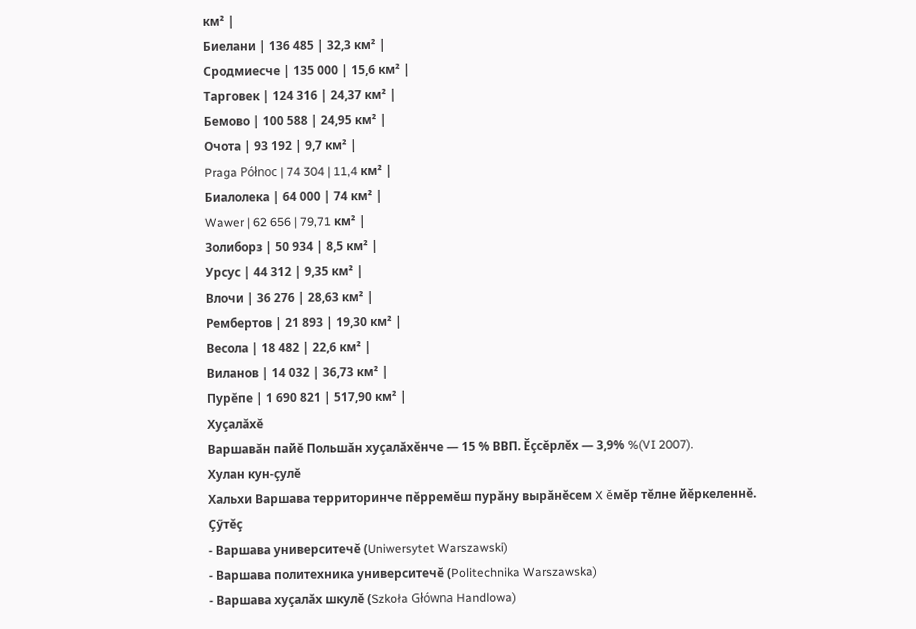км² |
Биелани | 136 485 | 32,3 км² |
Сродмиесче | 135 000 | 15,6 км² |
Тарговек | 124 316 | 24,37 км² |
Бемово | 100 588 | 24,95 км² |
Очота | 93 192 | 9,7 км² |
Praga Północ | 74 304 | 11,4 км² |
Биалолека | 64 000 | 74 км² |
Wawer | 62 656 | 79,71 км² |
Золиборз | 50 934 | 8,5 км² |
Урсус | 44 312 | 9,35 км² |
Влочи | 36 276 | 28,63 км² |
Рембертов | 21 893 | 19,30 км² |
Весола | 18 482 | 22,6 км² |
Виланов | 14 032 | 36,73 км² |
Пурĕпе | 1 690 821 | 517,90 км² |
Хуçалăхĕ
Варшавăн пайĕ Польшăн хуçалăхĕнче — 15 % ВВП. Ӗçсĕрлĕх — 3,9% %(VI 2007).
Хулан кун-çулĕ
Хальхи Варшава территоринче пĕрремĕш пурăну вырăнĕсем X ĕмĕр тĕлне йĕркеленнĕ.
Çӳтĕç
- Варшава университечĕ (Uniwersytet Warszawski)
- Варшава политехника университечĕ (Politechnika Warszawska)
- Варшава хуçалăх шкулĕ (Szkoła Główna Handlowa)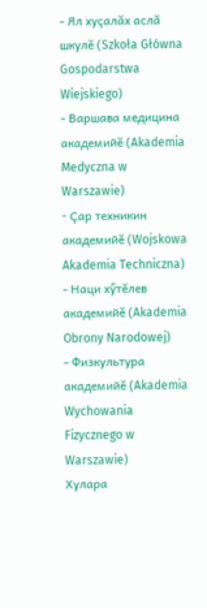- Ял хуçалăх аслă шкулĕ (Szkoła Główna Gospodarstwa Wiejskiego)
- Варшава медицина академийĕ (Akademia Medyczna w Warszawie)
- Çар техникин академийĕ (Wojskowa Akademia Techniczna)
- Наци хӳтĕлев академийĕ (Akademia Obrony Narodowej)
- Физкультура академийĕ (Akademia Wychowania Fizycznego w Warszawie)
Хулара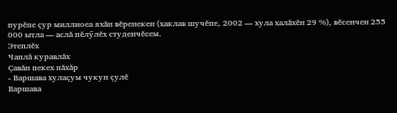пурĕпе çур миллиоеа яхăн вĕренекен (хаклав шучĕпе, 2002 — хула халăхĕн 29 %), вĕсенчен 255 000 ытла — аслă пĕлӳлĕх студенчĕсем.
Этеплĕх
Чаплă куравлăх
Çавăн пекех пăхăр
- Варшава хулаçум чукун çулĕ
Варшава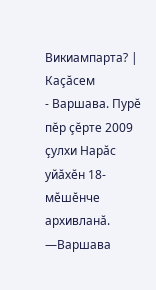Викиампарта? |
Каçăсем
- Варшавa. Пурĕ пĕр çĕрте 2009 ҫулхи Нарӑс уйӑхӗн 18-мӗшӗнче архивланӑ. —Варшава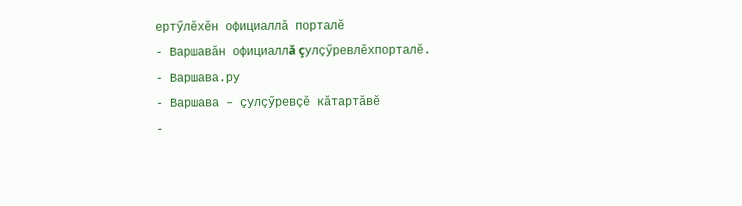ертӳлĕхĕн официаллă порталĕ
- Варшавăн официаллă çулçӳревлĕхпорталĕ.
- Варшава.ру
- Варшава – çулçӳревçĕ кăтартăвĕ
-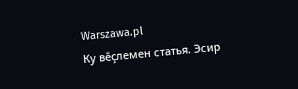Warszawa.pl
Ку вĕçлемен статья. Эсир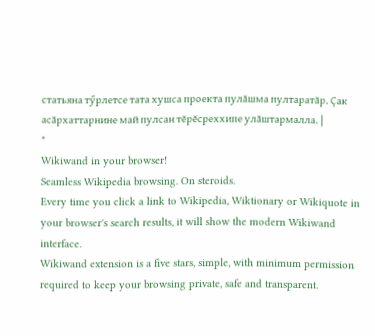статьяна тӳрлетсе тата хушса проекта пулăшма пултаратăр. Çак асăрхаттарнине май пулсан тĕрĕсреххипе улăштармалла. |
*
Wikiwand in your browser!
Seamless Wikipedia browsing. On steroids.
Every time you click a link to Wikipedia, Wiktionary or Wikiquote in your browser's search results, it will show the modern Wikiwand interface.
Wikiwand extension is a five stars, simple, with minimum permission required to keep your browsing private, safe and transparent.